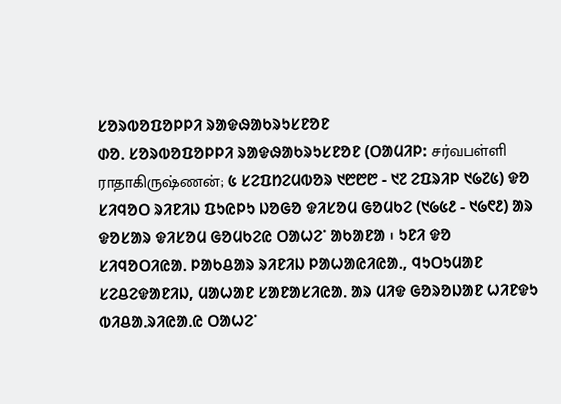ᱥᱚᱨᱵᱚᱯᱚᱞᱞᱤ ᱨᱟᱫᱷᱟᱠᱨᱩᱥᱱᱚᱱ
ᱰᱚᱹ ᱥᱚᱨᱵᱚᱯᱚᱞᱞᱤ ᱨᱟᱫᱷᱟᱠᱨᱩᱥᱱᱚᱱ (ᱛᱟᱢᱤᱞ: சர்வபள்ளி ராதாகிருஷ்ணன்; ᱕ ᱥᱮᱯᱴᱮᱢᱵᱚᱨ ᱑᱘᱘᱘ - ᱑᱗ ᱮᱯᱨᱤᱞ ᱑᱙᱗᱕) ᱫᱚ ᱥᱤᱧᱚᱛ ᱨᱤᱱᱤᱡ ᱯᱩᱭᱞᱩ ᱡᱚᱜᱚ ᱫᱤᱥᱚᱢ ᱜᱚᱢᱠᱮ (᱑᱙᱕᱒ - ᱑᱙᱖᱒) ᱟᱨ ᱫᱚᱥᱟᱨ ᱫᱤᱥᱚᱢ ᱜᱚᱢᱠᱮᱭ ᱛᱟᱦᱮᱸ ᱟᱠᱟᱱᱟ ᱾ ᱩᱱᱤ ᱫᱚ ᱥᱤᱧᱚᱛᱤᱭᱟᱹ ᱞᱟᱠᱪᱟᱨ ᱨᱤᱱᱤᱡ ᱞᱟᱦᱟᱭᱤᱭᱟᱹ, ᱧᱩᱛᱩᱢᱟᱱ ᱥᱮᱪᱮᱫᱟᱱᱤᱡ, ᱢᱟᱦᱟᱱ ᱥᱟᱱᱟᱥᱤᱭᱟᱹ ᱟᱨ ᱢᱤᱫ ᱜᱚᱨᱚᱡᱟᱱ ᱦᱤᱱᱫᱩ ᱵᱤᱪᱟᱹᱨᱤᱭᱟᱹᱭ ᱛᱟᱦᱮᱸ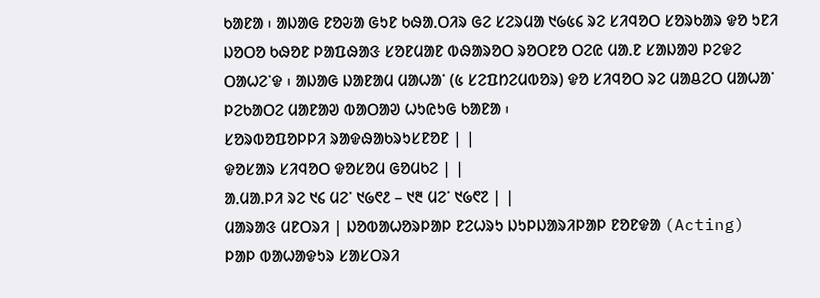ᱠᱟᱱᱟ ᱾ ᱟᱡᱟᱜ ᱱᱚᱶᱟ ᱜᱩᱱ ᱠᱷᱟᱹᱛᱤᱨ ᱜᱮ ᱥᱮᱨᱢᱟ ᱑᱙᱕᱔ ᱨᱮ ᱥᱤᱧᱚᱛ ᱥᱚᱨᱠᱟᱨ ᱫᱚ ᱩᱱᱤ ᱡᱚᱛᱚ ᱠᱷᱚᱱ ᱞᱟᱯᱷᱟᱝ ᱥᱚᱱᱢᱟᱱ ᱵᱷᱟᱨᱚᱛ ᱨᱚᱛᱱᱚ ᱛᱮᱭ ᱢᱟᱹᱱ ᱥᱟᱡᱟᱣ ᱞᱮᱫᱮ ᱛᱟᱦᱮᱸᱫ ᱾ ᱟᱡᱟᱜ ᱡᱟᱱᱟᱢ ᱢᱟᱦᱟᱸ (᱕ ᱥᱮᱯᱴᱮᱢᱵᱚᱨ) ᱫᱚ ᱥᱤᱧᱚᱛ ᱨᱮ ᱢᱟᱪᱮᱛ ᱢᱟᱦᱟᱸ ᱞᱮᱠᱟᱛᱮ ᱢᱟᱱᱟᱣ ᱵᱟᱛᱟᱣ ᱦᱩᱭᱩᱜ ᱠᱟᱱᱟ ᱾
ᱥᱚᱨᱵᱚᱯᱚᱞᱞᱤ ᱨᱟᱫᱷᱟᱠᱨᱩᱥᱱᱚᱱ | |
ᱫᱚᱥᱟᱨ ᱥᱤᱧᱚᱛ ᱫᱚᱥᱚᱢ ᱜᱚᱢᱠᱮ | |
ᱟᱹᱢᱟᱹᱞᱤ ᱨᱮ ᱑᱔ ᱢᱮᱸ ᱑᱙᱖᱒ – ᱑᱓ ᱢᱮᱸ ᱑᱙᱖᱗ | |
ᱢᱟᱨᱟᱝ ᱢᱱᱛᱨᱤ | ᱡᱚᱵᱟᱦᱚᱨᱞᱟᱞ ᱱᱮᱦᱨᱩ ᱡᱩᱞᱡᱟᱨᱤᱞᱟᱞ ᱱᱚᱱᱫᱟ (Acting) ᱞᱟᱞ ᱵᱟᱦᱟᱫᱩᱨ ᱥᱟᱥᱛᱨᱤ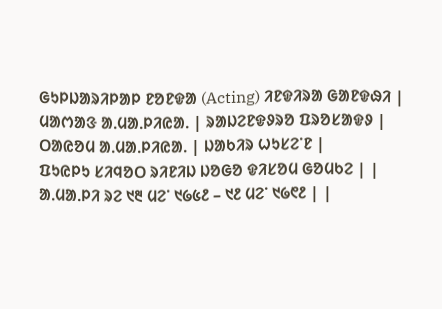ᱜᱩᱞᱡᱟᱨᱤᱞᱟᱞ ᱱᱚᱱᱫᱟ (Acting) ᱤᱱᱫᱤᱨᱟ ᱜᱟᱱᱫᱷᱤ |
ᱢᱟᱬᱟᱝ ᱟᱹᱢᱟᱹᱞᱤᱭᱟᱹ | ᱨᱟᱡᱮᱱᱫᱽᱨᱚ ᱯᱨᱚᱥᱟᱫᱽ |
ᱛᱟᱭᱚᱢ ᱟᱹᱢᱟᱹᱞᱤᱭᱟᱹ | ᱡᱟᱠᱤᱨ ᱦᱩᱥᱮᱸᱱ |
ᱯᱩᱭᱞᱩ ᱥᱤᱧᱚᱛ ᱨᱤᱱᱤᱡ ᱡᱚᱜᱚ ᱫᱤᱥᱚᱢ ᱜᱚᱢᱠᱮ | |
ᱟᱹᱢᱟᱹᱞᱤ ᱨᱮ ᱑᱓ ᱢᱮᱸ ᱑᱙᱕᱒ – ᱑᱒ ᱢᱮᱸ ᱑᱙᱖᱒ | |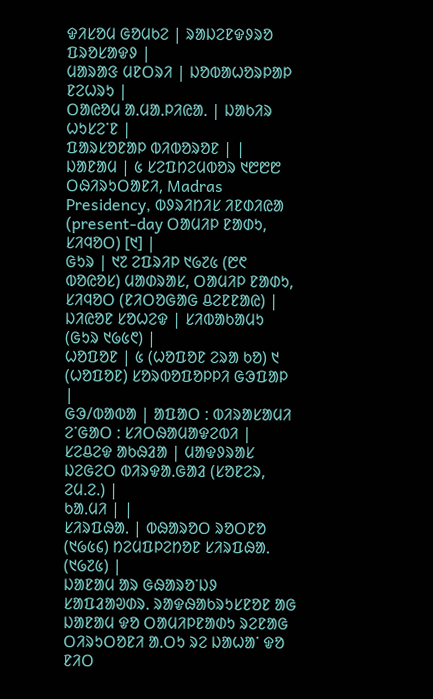ᱫᱤᱥᱚᱢ ᱜᱚᱢᱠᱮ | ᱨᱟᱡᱮᱱᱫᱽᱨᱚ ᱯᱨᱚᱥᱟᱫᱽ |
ᱢᱟᱨᱟᱝ ᱢᱱᱛᱨᱤ | ᱡᱚᱵᱟᱦᱚᱨᱞᱟᱞ ᱱᱮᱦᱨᱩ |
ᱛᱟᱭᱚᱢ ᱟᱹᱢᱟᱹᱞᱤᱭᱟᱹ | ᱡᱟᱠᱤᱨ ᱦᱩᱥᱮᱸᱱ |
ᱯᱟᱨᱥᱚᱱᱟᱞ ᱵᱤᱵᱚᱨᱚᱱ | |
ᱡᱟᱱᱟᱢ | ᱕ ᱥᱮᱯᱴᱮᱢᱵᱚᱨ ᱑᱘᱘᱘ ᱛᱷᱤᱨᱩᱛᱟᱱᱤ, Madras Presidency, ᱵᱽᱨᱤᱴᱤᱥ ᱤᱱᱰᱤᱭᱟ (present-day ᱛᱟᱢᱤᱞ ᱱᱟᱰᱩ, ᱥᱤᱧᱚᱛ) [᱑] |
ᱜᱩᱨ | ᱑᱗ ᱮᱯᱨᱤᱞ ᱑᱙᱗᱕ (᱘᱖ ᱵᱚᱭᱚᱥ) ᱢᱟᱰᱨᱟᱥ, ᱛᱟᱢᱤᱞ ᱱᱟᱰᱩ, ᱥᱤᱧᱚᱛ (ᱱᱤᱛᱚᱜᱟᱜ ᱪᱮᱱᱱᱟᱭ) |
ᱡᱤᱭᱚᱱ ᱥᱚᱦᱮᱫ | ᱥᱤᱵᱟᱠᱟᱢᱩ (ᱜᱩᱨ ᱑᱙᱕᱖) |
ᱦᱚᱯᱚᱱ | ᱕ (ᱦᱚᱯᱚᱱ ᱮᱨᱟ ᱠᱚ) ᱑ (ᱦᱚᱯᱚᱱ) ᱥᱚᱨᱵᱚᱯᱚᱞᱞᱤ ᱜᱳᱯᱟᱞ |
ᱜᱳ/ᱵᱟᱵᱟ | ᱟᱯᱟᱛ : ᱵᱤᱨᱟᱥᱟᱢᱤ ᱮᱸᱜᱟᱛ : ᱥᱤᱛᱷᱟᱢᱟᱫᱮᱵᱤ |
ᱥᱮᱪᱮᱫ ᱟᱠᱷᱲᱟ | ᱢᱟᱫᱽᱨᱟᱥ ᱡᱮᱜᱮᱛ ᱵᱤᱨᱫᱟᱹᱜᱟᱲ (ᱥᱚᱱᱮᱨ, ᱮᱢ.ᱮ.) |
ᱠᱟᱹᱢᱤ | |
ᱥᱤᱨᱯᱷᱟᱹ | ᱵᱷᱟᱨᱚᱛ ᱨᱚᱛᱱᱚ (᱑᱙᱕᱔) ᱴᱮᱢᱯᱞᱮᱴᱚᱱ ᱥᱤᱨᱯᱷᱟᱹ (᱑᱙᱗᱕) |
ᱡᱟᱱᱟᱢ ᱟᱨ ᱜᱷᱟᱨᱚᱸᱡᱽ
ᱥᱟᱯᱲᱟᱣᱰᱨᱹ ᱨᱟᱫᱷᱟᱠᱨᱩᱥᱱᱚᱱ ᱟᱜ ᱡᱟᱱᱟᱢ ᱫᱚ ᱛᱟᱢᱤᱞᱱᱟᱰᱩ ᱨᱮᱱᱟᱜ ᱛᱤᱨᱩᱛᱚᱱᱤ ᱟᱹᱛᱩ ᱨᱮ ᱡᱟᱦᱟᱸ ᱫᱚ ᱱᱤᱛ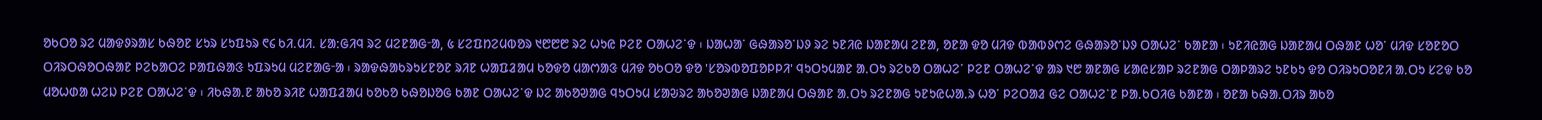ᱚᱠᱛᱚ ᱨᱮ ᱢᱟᱫᱽᱨᱟᱥ ᱠᱷᱚᱱ ᱥᱩᱨ ᱥᱩᱯᱩᱨ ᱖᱔ ᱠᱤ.ᱢᱤ. ᱥᱟᱺᱜᱤᱧ ᱨᱮ ᱢᱮᱱᱟᱜᱼᱟ, ᱕ ᱥᱮᱯᱴᱮᱢᱵᱚᱨ ᱑᱘᱘᱘ ᱨᱮ ᱦᱩᱭ ᱞᱮᱱ ᱛᱟᱦᱮᱸᱫ ᱾ ᱡᱟᱦᱟᱸ ᱜᱷᱟᱨᱚᱸᱡᱽ ᱨᱮ ᱩᱱᱤᱭ ᱡᱟᱱᱟᱢ ᱮᱱᱟ, ᱚᱱᱟ ᱫᱚ ᱢᱤᱫ ᱵᱟᱵᱽᱬᱮ ᱜᱷᱟᱨᱚᱸᱡᱽ ᱛᱟᱦᱮᱸ ᱠᱟᱱᱟ ᱾ ᱩᱱᱤᱭᱟᱜ ᱡᱟᱱᱟᱢ ᱛᱷᱟᱱ ᱦᱚᱸ ᱢᱤᱫ ᱥᱚᱱᱚᱛ ᱛᱤᱨᱛᱷᱚᱛᱷᱟᱱ ᱞᱮᱠᱟᱛᱮ ᱞᱟᱯᱷᱟᱝ ᱩᱯᱨᱩᱢ ᱢᱮᱱᱟᱜᱼᱟ ᱾ ᱨᱟᱫᱷᱟᱠᱨᱩᱥᱱᱚᱱ ᱨᱤᱱ ᱦᱟᱯᱲᱟᱢ ᱠᱚᱫᱚ ᱢᱟᱬᱟᱝ ᱢᱤᱫ ᱚᱠᱛᱚ ᱫᱚ 'ᱥᱚᱨᱵᱚᱯᱚᱞᱞᱤ' ᱧᱩᱛᱩᱢᱟᱱ ᱟᱹᱛᱩ ᱨᱮᱠᱚ ᱛᱟᱦᱮᱸ ᱞᱮᱱ ᱛᱟᱦᱮᱸᱫ ᱟᱨ ᱑᱘ ᱟᱱᱟᱜ ᱥᱟᱭᱥᱟᱞ ᱨᱮᱱᱟᱜ ᱛᱟᱞᱟᱨᱮ ᱩᱱᱠᱩ ᱫᱚ ᱛᱤᱨᱩᱛᱚᱱᱤ ᱟᱹᱛᱩ ᱥᱮᱫ ᱠᱚ ᱢᱚᱦᱰᱟ ᱦᱮᱡ ᱞᱮᱱ ᱛᱟᱦᱮᱸᱫ ᱾ ᱤᱠᱷᱟᱹᱱ ᱟᱠᱚ ᱨᱤᱱ ᱦᱟᱯᱲᱟᱢ ᱠᱚᱠᱚ ᱠᱷᱚᱡᱚᱜ ᱠᱟᱱ ᱛᱟᱦᱮᱸᱫ ᱡᱮ ᱟᱠᱚᱣᱟᱜ ᱧᱩᱛᱩᱢ ᱥᱟᱶᱨᱮ ᱟᱠᱚᱣᱟᱜ ᱡᱟᱱᱟᱢ ᱛᱷᱟᱱ ᱟᱹᱛᱩ ᱨᱮᱱᱟᱜ ᱩᱱᱩᱭᱦᱟᱹᱨ ᱦᱚᱸ ᱞᱮᱛᱟᱲ ᱜᱮ ᱛᱟᱦᱮᱸᱱ ᱞᱟᱹᱠᱛᱤᱜ ᱠᱟᱱᱟ ᱾ ᱚᱱᱟ ᱠᱷᱟᱹᱛᱤᱨ ᱟᱠᱚ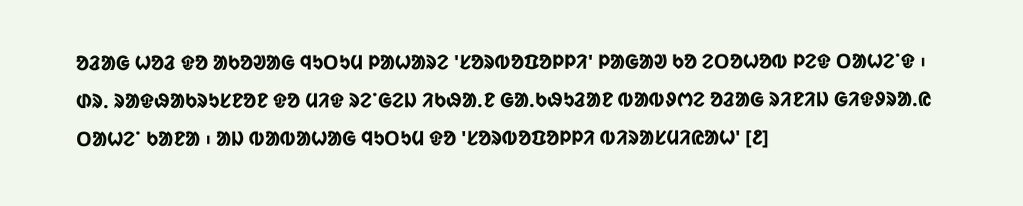ᱚᱲᱟᱜ ᱦᱚᱲ ᱫᱚ ᱟᱠᱚᱣᱟᱜ ᱧᱩᱛᱩᱢ ᱞᱟᱦᱟᱨᱮ 'ᱥᱚᱨᱵᱚᱯᱚᱞᱞᱤ' ᱞᱟᱜᱟᱣ ᱠᱚ ᱮᱛᱚᱦᱚᱵ ᱞᱮᱫ ᱛᱟᱦᱮᱸᱫ ᱾
ᱰᱨᱹ ᱨᱟᱫᱷᱟᱠᱨᱩᱥᱱᱚᱱ ᱫᱚ ᱢᱤᱫ ᱨᱮᱸᱜᱮᱡ ᱤᱠᱷᱟᱹᱱ ᱜᱟᱹᱠᱷᱩᱲᱟᱱ ᱵᱟᱵᱽᱬᱮ ᱚᱲᱟᱜ ᱨᱤᱱᱤᱡ ᱜᱤᱫᱽᱨᱟᱹᱭ ᱛᱟᱦᱮᱸ ᱠᱟᱱᱟ ᱾ ᱟᱡ ᱵᱟᱵᱟᱦᱟᱜ ᱧᱩᱛᱩᱢ ᱫᱚ 'ᱥᱚᱨᱵᱚᱯᱚᱞᱞᱤ ᱵᱤᱨᱟᱥᱢᱤᱭᱟᱦ' [᱒]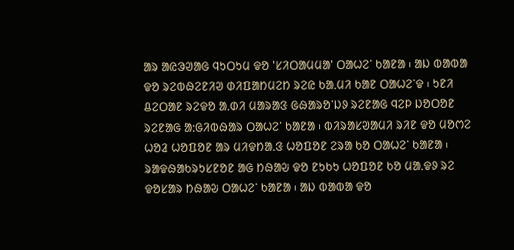ᱟᱨ ᱟᱭᱳᱣᱟᱜ ᱧᱩᱛᱩᱢ ᱫᱚ 'ᱥᱤᱛᱟᱢᱢᱟ' ᱛᱟᱦᱮᱸ ᱠᱟᱱᱟ ᱾ ᱟᱡ ᱵᱟᱵᱟ ᱫᱚ ᱨᱮᱵᱷᱮᱱᱤᱣ ᱰᱤᱯᱟᱴᱢᱮᱴ ᱨᱮᱭ ᱠᱟᱹᱢᱤ ᱠᱟᱱ ᱛᱟᱦᱮᱸᱫ ᱾ ᱩᱱᱤ ᱪᱮᱛᱟᱱ ᱨᱮᱫᱚ ᱟᱹᱰᱤ ᱢᱟᱨᱟᱝ ᱜᱷᱟᱨᱚᱸᱡᱽ ᱨᱮᱱᱟᱜ ᱧᱮᱞ ᱡᱚᱛᱚᱱ ᱨᱮᱱᱟᱜ ᱟᱺᱜᱤᱵᱷᱟᱨ ᱛᱟᱦᱮᱸ ᱠᱟᱱᱟ ᱾ ᱵᱤᱨᱟᱥᱣᱟᱢᱤ ᱨᱤᱱ ᱫᱚ ᱢᱚᱬᱮ ᱦᱚᱲ ᱦᱚᱯᱚᱱ ᱟᱨ ᱢᱤᱫᱴᱟᱹᱝ ᱦᱚᱯᱚᱱ ᱮᱨᱟ ᱠᱚ ᱛᱟᱦᱮᱸ ᱠᱟᱱᱟ ᱾ ᱨᱟᱫᱷᱟᱠᱨᱩᱥᱱᱚᱱ ᱟᱜ ᱴᱷᱟᱶ ᱫᱚ ᱱᱩᱠᱩ ᱦᱚᱯᱚᱱ ᱠᱚ ᱢᱟᱹᱫᱽ ᱨᱮ ᱫᱚᱥᱟᱨ ᱴᱷᱟᱶ ᱛᱟᱦᱮᱸ ᱠᱟᱱᱟ ᱾ ᱟᱡ ᱵᱟᱵᱟ ᱫᱚ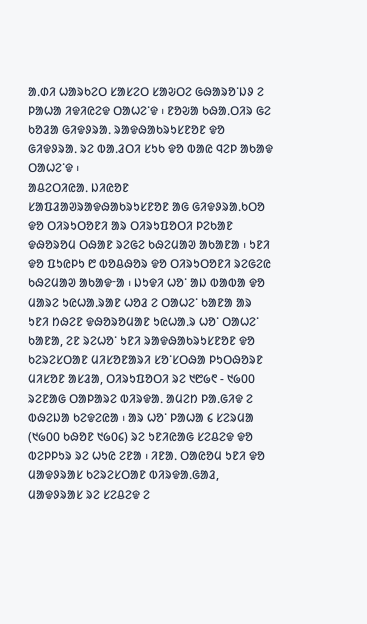ᱟᱹᱰᱤ ᱦᱟᱨᱠᱮᱛ ᱥᱟᱥᱮᱛ ᱥᱟᱶᱛᱮ ᱜᱷᱟᱨᱚᱸᱡᱽ ᱮ ᱞᱟᱦᱟ ᱤᱫᱤᱭᱮᱫ ᱛᱟᱦᱮᱸᱫ ᱾ ᱱᱚᱶᱟ ᱠᱷᱟᱹᱛᱤᱨ ᱜᱮ ᱠᱚᱲᱟ ᱜᱤᱫᱽᱨᱟᱹ ᱨᱟᱫᱷᱟᱠᱨᱩᱥᱱᱚᱱ ᱫᱚ ᱜᱤᱫᱽᱨᱟᱹ ᱨᱮ ᱵᱟᱹᱲᱛᱤ ᱥᱩᱠ ᱫᱚ ᱵᱟᱭ ᱧᱮᱞ ᱟᱠᱟᱫ ᱛᱟᱦᱮᱸᱫ ᱾
ᱟᱪᱮᱛᱤᱭᱟᱹ ᱡᱤᱭᱚᱱ
ᱥᱟᱯᱲᱟᱣᱨᱟᱫᱷᱟᱠᱨᱩᱥᱱᱚᱱ ᱟᱜ ᱜᱤᱫᱽᱨᱟᱹᱠᱛᱚ ᱫᱚ ᱛᱤᱨᱩᱛᱚᱱᱤ ᱟᱨ ᱛᱤᱨᱩᱯᱚᱛᱤ ᱞᱮᱠᱟᱱ ᱫᱷᱚᱨᱚᱢ ᱛᱷᱟᱱ ᱨᱮᱜᱮ ᱠᱷᱮᱢᱟᱣ ᱟᱠᱟᱱᱟ ᱾ ᱩᱱᱤ ᱫᱚ ᱯᱩᱭᱞᱩ ᱘ ᱵᱚᱪᱷᱚᱨ ᱫᱚ ᱛᱤᱨᱩᱛᱚᱱᱤ ᱨᱮᱜᱮᱭ ᱠᱷᱮᱢᱟᱣ ᱟᱠᱟᱫᱼᱟ ᱾ ᱡᱩᱫᱤ ᱦᱚᱸ ᱟᱡ ᱵᱟᱵᱟ ᱫᱚ ᱢᱟᱨᱮ ᱩᱭᱦᱟᱹᱨᱟᱱ ᱦᱚᱲ ᱮ ᱛᱟᱦᱮᱸ ᱠᱟᱱᱟ ᱟᱨ ᱩᱱᱤ ᱴᱷᱮᱱ ᱫᱷᱚᱨᱚᱢᱟᱱ ᱩᱭᱦᱟᱹᱨ ᱦᱚᱸ ᱛᱟᱦᱮᱸ ᱠᱟᱱᱟ, ᱮᱱ ᱨᱮᱦᱚᱸ ᱩᱱᱤ ᱨᱟᱫᱷᱟᱠᱨᱩᱥᱱᱚᱱ ᱫᱚ ᱠᱮᱨᱮᱥᱛᱟᱱ ᱢᱤᱥᱚᱱᱟᱨᱤ ᱥᱚᱸᱥᱛᱷᱟ ᱞᱩᱛᱷᱚᱨᱱ ᱢᱤᱥᱚᱱ ᱟᱥᱲᱟ, ᱛᱤᱨᱩᱯᱚᱛᱤ ᱨᱮ ᱑᱘᱙᱖ - ᱑᱙᱐᱐ ᱨᱮᱱᱟᱜ ᱛᱟᱞᱟᱨᱮ ᱵᱤᱨᱫᱟᱹ ᱟᱢᱮᱴ ᱞᱟᱹᱜᱤᱫ ᱮ ᱵᱷᱮᱡᱟ ᱠᱮᱫᱮᱭᱟ ᱾ ᱟᱨ ᱦᱚᱸ ᱞᱟᱦᱟ ᱔ ᱥᱮᱨᱢᱟ (᱑᱙᱐᱐ ᱠᱷᱚᱱ ᱑᱙᱐᱔) ᱨᱮ ᱩᱱᱤᱭᱟᱜ ᱥᱮᱪᱮᱫ ᱫᱚ ᱵᱮᱞᱞᱩᱨ ᱨᱮ ᱦᱩᱭ ᱮᱱᱟ ᱾ ᱤᱱᱟᱹ ᱛᱟᱭᱚᱢ ᱩᱱᱤ ᱫᱚ ᱢᱟᱫᱽᱨᱟᱥ ᱠᱮᱨᱮᱥᱛᱟᱱ ᱵᱤᱨᱫᱟᱹᱜᱟᱲ, ᱢᱟᱫᱽᱨᱟᱥ ᱨᱮ ᱥᱮᱪᱮᱫ ᱮ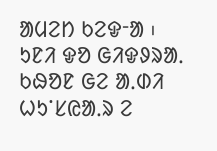ᱟᱢᱮᱴ ᱠᱮᱫᱼᱟ ᱾ ᱩᱱᱤ ᱫᱚ ᱜᱤᱫᱽᱨᱟᱹ ᱠᱷᱚᱱ ᱜᱮ ᱟᱹᱰᱤ ᱦᱩᱸᱥᱭᱟᱹᱨ ᱮ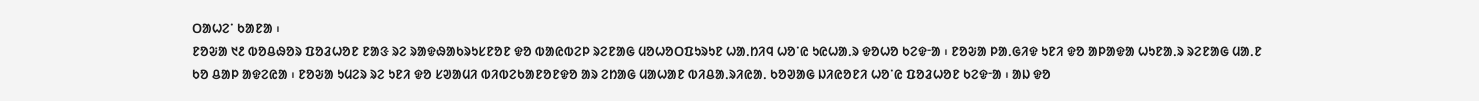ᱛᱟᱦᱮᱸ ᱠᱟᱱᱟ ᱾
ᱱᱚᱶᱟ ᱑᱒ ᱵᱚᱪᱷᱚᱨ ᱯᱚᱲᱦᱚᱱ ᱱᱟᱝ ᱨᱮ ᱨᱟᱫᱷᱟᱠᱨᱩᱥᱱᱚᱱ ᱫᱚ ᱵᱟᱭᱵᱮᱞ ᱨᱮᱱᱟᱜ ᱢᱚᱦᱚᱛᱯᱩᱨᱩᱱ ᱦᱟᱹᱴᱤᱧ ᱦᱚᱸᱭ ᱩᱭᱦᱟᱹᱨ ᱫᱚᱦᱚ ᱠᱮᱫᱼᱟ ᱾ ᱱᱚᱶᱟ ᱞᱟᱹᱜᱤᱫ ᱩᱱᱤ ᱫᱚ ᱟᱞᱟᱫᱟ ᱦᱩᱱᱟᱹᱨ ᱨᱮᱱᱟᱜ ᱢᱟᱹᱱ ᱠᱚ ᱪᱟᱞ ᱟᱫᱮᱭᱟ ᱾ ᱱᱚᱶᱟ ᱩᱢᱮᱨ ᱨᱮ ᱩᱱᱤ ᱫᱚ ᱥᱣᱟᱢᱤ ᱵᱤᱵᱮᱠᱟᱱᱚᱱᱫᱚ ᱟᱨ ᱮᱴᱟᱜ ᱢᱟᱦᱟᱱ ᱵᱤᱪᱟᱹᱨᱤᱭᱟᱹ ᱠᱚᱣᱟᱜ ᱡᱤᱭᱚᱱᱤ ᱦᱚᱸᱭ ᱯᱚᱲᱦᱚᱱ ᱠᱮᱫᱼᱟ ᱾ ᱟᱡ ᱫᱚ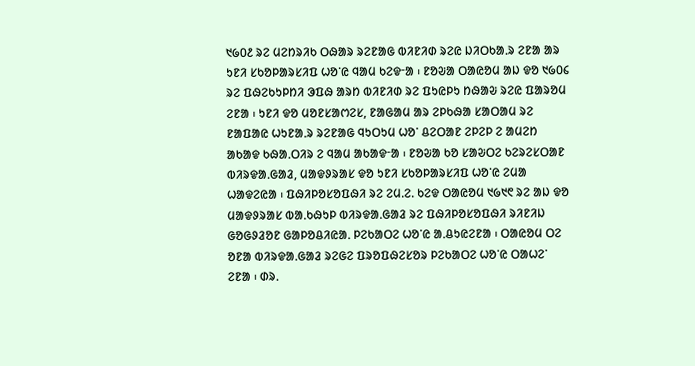᱑᱙᱐᱒ ᱨᱮ ᱢᱮᱴᱨᱤᱠ ᱛᱷᱟᱨ ᱨᱮᱱᱟᱜ ᱵᱤᱱᱤᱰ ᱨᱮᱭ ᱡᱤᱛᱠᱟᱹᱨ ᱮᱱᱟ ᱟᱨ ᱩᱱᱤ ᱥᱠᱚᱞᱟᱨᱥᱤᱯ ᱦᱚᱸᱭ ᱧᱟᱢ ᱠᱮᱫᱼᱟ ᱾ ᱱᱚᱶᱟ ᱛᱟᱭᱚᱢ ᱟᱡ ᱫᱚ ᱑᱙᱐᱔ ᱨᱮ ᱯᱷᱮᱠᱩᱞᱴᱤ ᱳᱯᱷ ᱟᱨᱴ ᱵᱤᱱᱤᱰ ᱨᱮ ᱯᱩᱭᱞᱩ ᱴᱷᱟᱶ ᱨᱮᱭ ᱯᱟᱨᱚᱢ ᱮᱱᱟ ᱾ ᱩᱱᱤ ᱫᱚ ᱢᱚᱱᱥᱟᱬᱮᱥ, ᱱᱟᱜᱟᱢ ᱟᱨ ᱮᱞᱠᱷᱟ ᱥᱟᱛᱟᱢ ᱨᱮ ᱱᱟᱯᱟᱭ ᱦᱩᱱᱟᱹᱨ ᱨᱮᱱᱟᱜ ᱧᱩᱛᱩᱢ ᱦᱚᱸ ᱪᱮᱛᱟᱱ ᱮᱞᱮᱞ ᱮ ᱟᱢᱮᱴ ᱟᱠᱟᱫ ᱠᱷᱟᱹᱛᱤᱨ ᱮ ᱧᱟᱢ ᱟᱠᱟᱫᱼᱟ ᱾ ᱱᱚᱶᱟ ᱠᱚ ᱥᱟᱶᱛᱮ ᱠᱮᱨᱮᱥᱛᱟᱱ ᱵᱤᱨᱫᱟᱹᱜᱟᱲ, ᱢᱟᱫᱽᱨᱟᱥ ᱫᱚ ᱩᱱᱤ ᱥᱠᱚᱞᱟᱨᱥᱤᱯ ᱦᱚᱸᱭ ᱮᱢᱟ ᱦᱟᱫᱮᱭᱟ ᱾ ᱯᱷᱤᱞᱚᱥᱚᱯᱷᱤ ᱨᱮ ᱮᱢ.ᱮ. ᱠᱮᱫ ᱛᱟᱭᱚᱢ ᱑᱙᱑᱖ ᱨᱮ ᱟᱡ ᱫᱚ ᱢᱟᱫᱽᱨᱟᱥ ᱵᱟᱹᱠᱷᱩᱞ ᱵᱤᱨᱫᱟᱹᱜᱟᱲ ᱨᱮ ᱯᱷᱤᱞᱚᱥᱚᱯᱷᱤ ᱨᱤᱱᱤᱡ ᱜᱚᱜᱽᱲᱚᱱ ᱜᱟᱞᱚᱪᱤᱭᱟᱹ ᱞᱮᱠᱟᱛᱮ ᱦᱚᱸᱭ ᱟᱹᱪᱩᱭᱮᱱᱟ ᱾ ᱛᱟᱭᱚᱢ ᱛᱮ ᱚᱱᱟ ᱵᱤᱨᱫᱟᱹᱜᱟᱲ ᱨᱮᱜᱮ ᱯᱨᱚᱯᱷᱮᱥᱚᱨ ᱞᱮᱠᱟᱛᱮ ᱦᱚᱸᱭ ᱛᱟᱦᱮᱸ ᱮᱱᱟ ᱾ ᱰᱨᱹ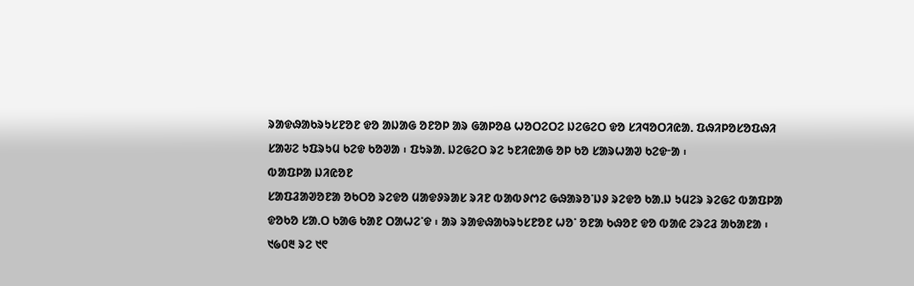ᱨᱟᱫᱷᱟᱠᱨᱩᱥᱱᱚᱱ ᱫᱚ ᱟᱡᱟᱜ ᱚᱱᱚᱞ ᱟᱨ ᱜᱟᱞᱚᱪ ᱦᱚᱛᱮᱛᱮ ᱡᱮᱜᱮᱛ ᱫᱚ ᱥᱤᱧᱚᱛᱤᱭᱟᱹ ᱯᱷᱤᱞᱚᱥᱚᱯᱷᱤ ᱥᱟᱶᱮ ᱩᱯᱨᱩᱢ ᱠᱮᱫ ᱠᱚᱣᱟ ᱾ ᱯᱩᱨᱟᱹ ᱡᱮᱜᱮᱛ ᱨᱮ ᱩᱱᱤᱭᱟᱜ ᱚᱞ ᱠᱚ ᱥᱟᱨᱦᱟᱣ ᱠᱮᱫᱼᱟ ᱾
ᱵᱟᱯᱞᱟ ᱡᱤᱭᱚᱱ
ᱥᱟᱯᱲᱟᱣᱚᱱᱟ ᱚᱠᱛᱚ ᱨᱮᱫᱚ ᱢᱟᱫᱽᱨᱟᱥ ᱨᱤᱱ ᱵᱟᱵᱽᱬᱮ ᱜᱷᱟᱨᱚᱸᱡᱽ ᱨᱮᱫᱚ ᱠᱟᱹᱡ ᱩᱢᱮᱨ ᱨᱮᱜᱮ ᱵᱟᱯᱞᱟ ᱫᱚᱠᱚ ᱥᱟᱹᱛ ᱠᱟᱜ ᱠᱟᱱ ᱛᱟᱦᱮᱸᱫ ᱾ ᱟᱨ ᱨᱟᱫᱷᱟᱠᱨᱩᱥᱱᱚᱱ ᱦᱚᱸ ᱚᱱᱟ ᱠᱷᱚᱱ ᱫᱚ ᱵᱟᱭ ᱮᱨᱮᱲ ᱟᱠᱟᱱᱟ ᱾ ᱑᱙᱐᱓ ᱨᱮ ᱑᱖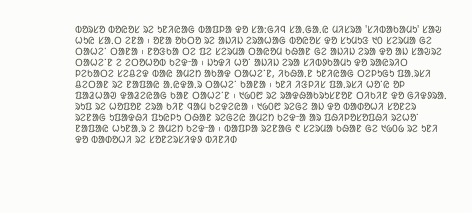ᱵᱚᱨᱥᱚ ᱵᱚᱭᱚᱥ ᱨᱮ ᱩᱱᱤᱭᱟᱜ ᱵᱟᱯᱞᱟ ᱫᱚ ᱥᱟᱺᱜᱤᱧ ᱥᱟᱹᱜᱟᱹᱭ ᱢᱤᱥᱨᱟ 'ᱥᱤᱵᱟᱠᱟᱢᱩ' ᱥᱟᱶ ᱦᱩᱭ ᱥᱟᱹᱛ ᱮᱱᱟ ᱾ ᱚᱱᱟ ᱚᱠᱛᱚ ᱨᱮ ᱟᱡᱤᱡ ᱮᱨᱟᱦᱟᱜ ᱵᱚᱭᱚᱥ ᱫᱚ ᱥᱩᱢᱩᱝ ᱑᱐ ᱥᱮᱨᱢᱟ ᱜᱮ ᱛᱟᱦᱮᱸ ᱛᱟᱱᱟ ᱾ ᱱᱚᱝᱠᱟ ᱛᱮ ᱯᱮ ᱥᱮᱨᱢᱟ ᱛᱟᱭᱚᱢ ᱠᱷᱟᱱ ᱜᱮ ᱟᱡᱤᱡ ᱮᱨᱟ ᱫᱚ ᱟᱡ ᱥᱟᱶᱨᱮ ᱛᱟᱦᱮᱸᱱ ᱮ ᱮᱛᱚᱦᱚᱵ ᱠᱮᱫᱼᱟ ᱾ ᱡᱩᱫᱤ ᱦᱚᱸ ᱟᱡᱤᱡ ᱮᱨᱟ ᱥᱤᱵᱽᱠᱟᱢᱩ ᱫᱚ ᱨᱟᱭᱨᱤᱛ ᱞᱮᱠᱟᱛᱮ ᱥᱮᱪᱮᱫ ᱵᱟᱭ ᱟᱢᱮᱴ ᱟᱠᱟᱫ ᱛᱟᱦᱮᱸᱱ, ᱤᱠᱷᱟᱹᱱ ᱩᱱᱤᱭᱟᱜ ᱛᱮᱞᱩᱜᱩ ᱯᱟᱹᱨᱥᱤ ᱪᱮᱛᱟᱱ ᱨᱮ ᱱᱟᱯᱟᱭ ᱟᱹᱭᱫᱟᱹᱨ ᱛᱟᱦᱮᱸ ᱠᱟᱱᱟ ᱾ ᱩᱱᱤ ᱤᱝᱞᱤᱥ ᱯᱟᱹᱨᱥᱤ ᱦᱚᱸᱭ ᱚᱞ ᱯᱟᱲᱦᱟᱣ ᱫᱟᱲᱮᱭᱟᱜ ᱠᱟᱱ ᱛᱟᱦᱮᱸᱱ ᱾ ᱑᱙᱐᱘ ᱨᱮ ᱨᱟᱫᱷᱟᱠᱨᱩᱥᱱᱚᱱ ᱛᱤᱠᱤᱱ ᱫᱚ ᱜᱤᱫᱽᱨᱟᱹ ᱨᱩᱯ ᱨᱮ ᱦᱚᱯᱚᱱ ᱮᱨᱟ ᱠᱤᱱ ᱧᱟᱢ ᱠᱮᱫᱮᱭᱟ ᱾ ᱑᱙᱐᱘ ᱨᱮᱜᱮ ᱟᱡ ᱫᱚ ᱵᱟᱰᱚᱦᱤ ᱥᱚᱱᱮᱨ ᱨᱮᱱᱟᱜ ᱩᱯᱟᱫᱷᱤ ᱯᱩᱭᱞᱩ ᱛᱷᱟᱱ ᱨᱮᱜᱮᱭ ᱟᱢᱮᱴ ᱠᱮᱫᱼᱟ ᱟᱨ ᱯᱷᱤᱞᱚᱥᱚᱯᱷᱤ ᱨᱮᱦᱚᱸ ᱱᱟᱯᱟᱭ ᱦᱩᱱᱟᱹᱨ ᱮ ᱟᱢᱮᱴ ᱠᱮᱫᱼᱟ ᱾ ᱵᱟᱯᱞᱟ ᱨᱮᱱᱟᱜ ᱖ ᱥᱮᱨᱢᱟ ᱠᱷᱟᱱ ᱜᱮ ᱑᱙᱐᱙ ᱨᱮ ᱩᱱᱤ ᱫᱚ ᱵᱟᱰᱚᱦᱤ ᱨᱮ ᱥᱚᱱᱮᱨᱥᱤᱫᱽ ᱵᱤᱱᱤᱰ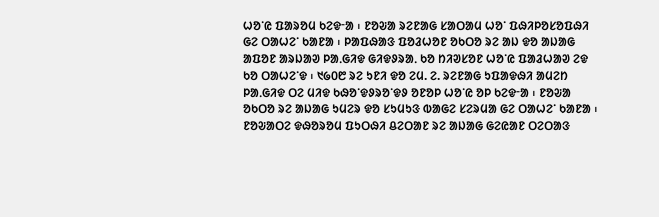ᱦᱚᱸᱭ ᱯᱟᱨᱚᱢ ᱠᱮᱫᱼᱟ ᱾ ᱱᱚᱶᱟ ᱨᱮᱱᱟᱜ ᱥᱟᱛᱟᱢ ᱦᱚᱸ ᱯᱷᱤᱞᱚᱥᱚᱯᱷᱤ ᱜᱮ ᱛᱟᱦᱮᱸ ᱠᱟᱱᱟ ᱾ ᱞᱟᱯᱷᱟᱝ ᱯᱚᱲᱦᱚᱱ ᱚᱠᱛᱚ ᱨᱮ ᱟᱡ ᱫᱚ ᱟᱡᱟᱜ ᱟᱯᱚᱱ ᱟᱨᱡᱟᱣ ᱞᱟᱹᱜᱤᱫ ᱜᱤᱫᱽᱨᱟᱹ ᱠᱚ ᱴᱤᱣᱥᱚᱱ ᱦᱚᱸᱭ ᱯᱟᱲᱦᱟᱣ ᱮᱫ ᱠᱚ ᱛᱟᱦᱮᱸᱫ ᱾ ᱑᱙᱐᱘ ᱨᱮ ᱩᱱᱤ ᱫᱚ ᱮᱢ. ᱮ. ᱨᱮᱱᱟᱜ ᱩᱯᱟᱫᱷᱤ ᱟᱢᱮᱴ ᱞᱟᱹᱜᱤᱫ ᱛᱮ ᱢᱤᱫ ᱠᱷᱚᱸᱫᱽᱨᱚᱸᱫᱽ ᱚᱱᱚᱞ ᱦᱚᱸᱭ ᱚᱞ ᱠᱮᱫᱼᱟ ᱾ ᱱᱚᱶᱟ ᱚᱠᱛᱚ ᱨᱮ ᱟᱡᱟᱜ ᱩᱢᱮᱨ ᱫᱚ ᱥᱩᱢᱩᱝ ᱵᱟᱜᱮ ᱥᱮᱨᱢᱟ ᱜᱮ ᱛᱟᱦᱮᱸ ᱠᱟᱱᱟ ᱾ ᱱᱚᱶᱟᱛᱮ ᱫᱷᱚᱨᱚᱢ ᱯᱩᱛᱷᱤ ᱪᱮᱛᱟᱱ ᱨᱮ ᱟᱡᱟᱜ ᱜᱮᱭᱟᱱ ᱛᱮᱛᱟᱝ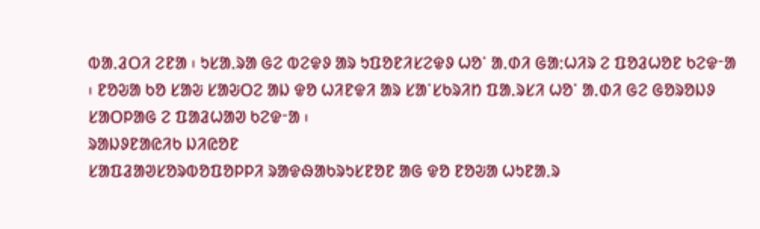ᱵᱟᱹᱲᱛᱤ ᱮᱱᱟ ᱾ ᱩᱥᱟᱹᱨᱟ ᱜᱮ ᱵᱮᱫᱽ ᱟᱨ ᱩᱯᱚᱱᱤᱥᱮᱫᱽ ᱦᱚᱸ ᱟᱹᱰᱤ ᱜᱟᱺᱦᱤᱨ ᱮ ᱯᱚᱲᱦᱚᱱ ᱠᱮᱫᱼᱟ ᱾ ᱱᱚᱶᱟ ᱠᱚ ᱥᱟᱶ ᱥᱟᱶᱛᱮ ᱟᱡ ᱫᱚ ᱦᱤᱱᱫᱤ ᱟᱨ ᱥᱟᱸᱥᱠᱨᱤᱴ ᱯᱟᱹᱨᱥᱤ ᱦᱚᱸ ᱟᱹᱰᱤ ᱜᱮ ᱜᱚᱨᱚᱡᱽ ᱥᱟᱛᱞᱟᱜ ᱮ ᱯᱟᱲᱦᱟᱣ ᱠᱮᱫᱼᱟ ᱾
ᱨᱟᱡᱽᱱᱟᱭᱤᱠ ᱡᱤᱭᱚᱱ
ᱥᱟᱯᱲᱟᱣᱥᱚᱨᱵᱚᱯᱚᱞᱞᱤ ᱨᱟᱫᱷᱟᱠᱨᱩᱥᱱᱚᱱ ᱟᱜ ᱫᱚ ᱱᱚᱶᱟ ᱦᱩᱱᱟᱹᱨ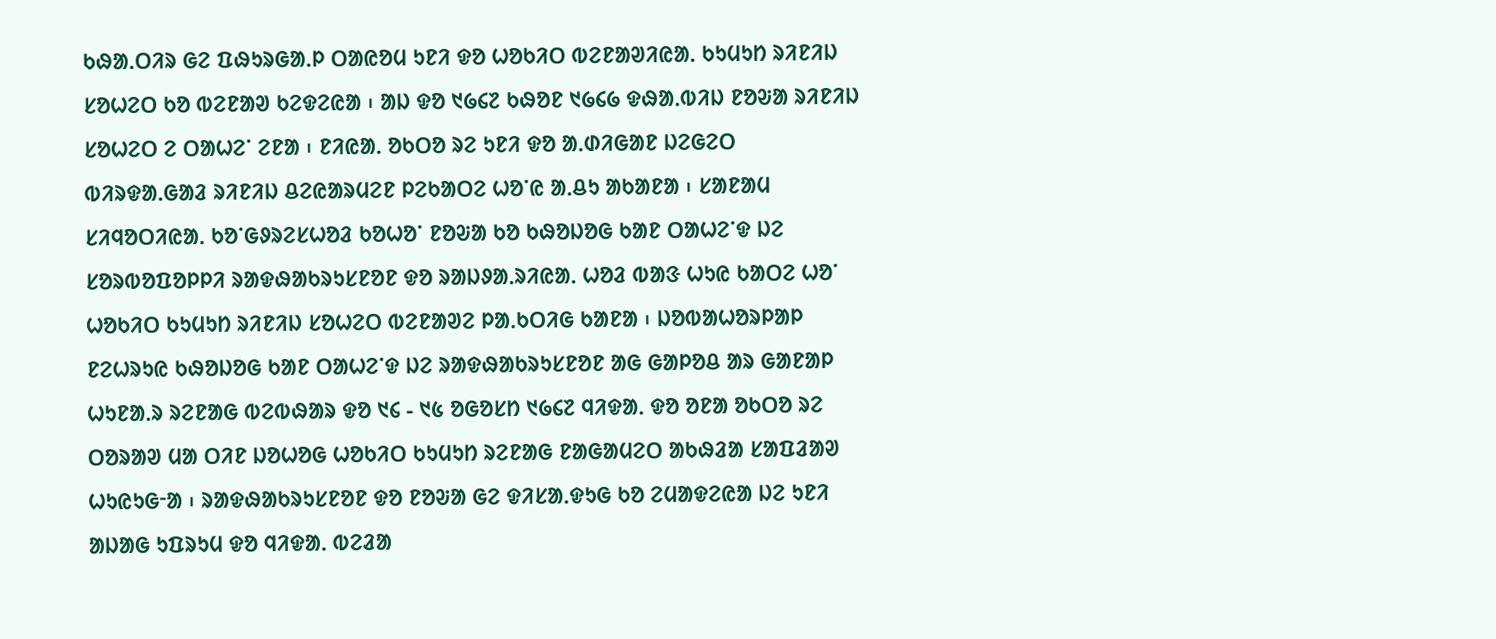ᱠᱷᱟᱹᱛᱤᱨ ᱜᱮ ᱯᱷᱩᱨᱜᱟᱹᱞ ᱛᱟᱭᱚᱢ ᱩᱱᱤ ᱫᱚ ᱦᱚᱠᱤᱛ ᱵᱮᱱᱟᱣᱤᱭᱟᱹ ᱠᱩᱢᱩᱴ ᱨᱤᱱᱤᱡ ᱥᱚᱦᱮᱛ ᱠᱚ ᱵᱮᱱᱟᱣ ᱠᱮᱫᱮᱭᱟ ᱾ ᱟᱡ ᱫᱚ ᱑᱙᱔᱗ ᱠᱷᱚᱱ ᱑᱙᱔᱙ ᱫᱷᱟᱹᱵᱤᱡ ᱱᱚᱶᱟ ᱨᱤᱱᱤᱡ ᱥᱚᱦᱮᱛ ᱮ ᱛᱟᱦᱮᱸ ᱮᱱᱟ ᱾ ᱱᱤᱭᱟᱹ ᱚᱠᱛᱚ ᱨᱮ ᱩᱱᱤ ᱫᱚ ᱟᱹᱰᱤᱜᱟᱱ ᱡᱮᱜᱮᱛ ᱵᱤᱨᱫᱟᱹᱜᱟᱲ ᱨᱤᱱᱤᱡ ᱪᱮᱭᱟᱨᱢᱮᱱ ᱞᱮᱠᱟᱛᱮ ᱦᱚᱸᱭ ᱟᱹᱪᱩ ᱟᱠᱟᱱᱟ ᱾ ᱥᱟᱱᱟᱢ ᱥᱤᱧᱚᱛᱤᱭᱟᱹ ᱠᱚᱸᱜᱽᱨᱮᱥᱦᱚᱲ ᱠᱚᱦᱚᱸ ᱱᱚᱶᱟ ᱠᱚ ᱠᱷᱚᱡᱚᱜ ᱠᱟᱱ ᱛᱟᱦᱮᱸᱫ ᱡᱮ ᱥᱚᱨᱵᱚᱯᱚᱞᱞᱤ ᱨᱟᱫᱷᱟᱠᱨᱩᱥᱱᱚᱱ ᱫᱚ ᱨᱟᱡᱽᱟᱹᱨᱤᱭᱟᱹ ᱦᱚᱲ ᱵᱟᱝ ᱦᱩᱭ ᱠᱟᱛᱮ ᱦᱚᱸ ᱦᱚᱠᱤᱛ ᱠᱩᱢᱩᱴ ᱨᱤᱱᱤᱡ ᱥᱚᱦᱮᱛ ᱵᱮᱱᱟᱣᱮ ᱞᱟᱹᱠᱛᱤᱜ ᱠᱟᱱᱟ ᱾ ᱡᱚᱵᱟᱦᱚᱨᱞᱟᱞ ᱱᱮᱦᱨᱩᱭ ᱠᱷᱚᱡᱚᱜ ᱠᱟᱱ ᱛᱟᱦᱮᱸᱫ ᱡᱮ ᱨᱟᱫᱷᱟᱠᱨᱩᱥᱱᱚᱱ ᱟᱜ ᱜᱟᱞᱚᱪ ᱟᱨ ᱜᱟᱱᱟᱞ ᱦᱩᱱᱟᱹᱨ ᱨᱮᱱᱟᱜ ᱵᱮᱵᱷᱟᱨ ᱫᱚ ᱑᱔ - ᱑᱕ ᱚᱜᱚᱥᱴ ᱑᱙᱔᱗ ᱧᱤᱫᱟᱹ ᱫᱚ ᱚᱱᱟ ᱚᱠᱛᱚ ᱨᱮ ᱛᱚᱨᱟᱣ ᱢᱟ ᱛᱤᱱ ᱡᱚᱦᱚᱜ ᱦᱚᱠᱤᱛ ᱠᱩᱢᱩᱴ ᱨᱮᱱᱟᱜ ᱱᱟᱜᱟᱢᱮᱛ ᱟᱠᱷᱲᱟ ᱥᱟᱯᱲᱟᱣ ᱦᱩᱭᱩᱜᱼᱟ ᱾ ᱨᱟᱫᱷᱟᱠᱨᱩᱥᱱᱚᱱ ᱫᱚ ᱱᱚᱶᱟ ᱜᱮ ᱫᱤᱥᱟᱹᱫᱩᱜ ᱠᱚ ᱮᱢᱟᱫᱮᱭᱟ ᱡᱮ ᱩᱱᱤ ᱟᱡᱟᱜ ᱩᱯᱨᱩᱢ ᱫᱚ ᱧᱤᱫᱟᱹ ᱵᱮᱲᱟ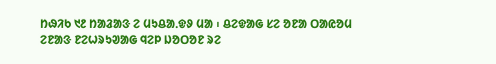ᱴᱷᱤᱠ ᱑᱒ ᱴᱟᱲᱟᱝ ᱮ ᱢᱩᱪᱟᱹᱫᱽ ᱢᱟ ᱾ ᱪᱮᱫᱟᱜ ᱥᱮ ᱚᱱᱟ ᱛᱟᱭᱚᱢ ᱮᱱᱟᱝ ᱱᱮᱦᱨᱩᱣᱟᱜ ᱧᱮᱞ ᱡᱚᱛᱚᱱ ᱨᱮ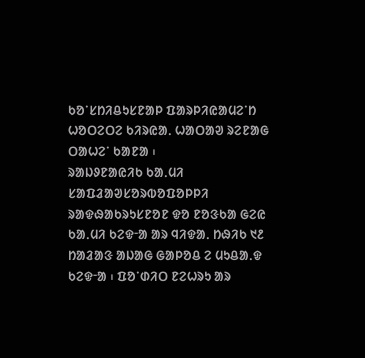ᱠᱚᱸᱥᱴᱤᱪᱩᱥᱱᱟᱞ ᱯᱟᱨᱞᱤᱭᱟᱢᱮᱸᱴ ᱦᱚᱛᱮᱛᱮ ᱠᱤᱨᱭᱟᱹ ᱦᱟᱛᱟᱣ ᱨᱮᱱᱟᱜ ᱛᱟᱦᱮᱸ ᱠᱟᱱᱟ ᱾
ᱨᱟᱡᱽᱱᱟᱭᱤᱠ ᱠᱟᱹᱢᱤ
ᱥᱟᱯᱲᱟᱣᱥᱚᱨᱵᱚᱯᱚᱞᱞᱤ ᱨᱟᱫᱷᱟᱠᱨᱩᱥᱱᱚᱱ ᱫᱚ ᱱᱚᱝᱠᱟ ᱜᱮᱭ ᱠᱟᱹᱢᱤ ᱠᱮᱫᱼᱟ ᱟᱨ ᱧᱤᱫᱟᱹ ᱴᱷᱤᱠ ᱑᱒ ᱴᱟᱲᱟᱝ ᱟᱡᱟᱜ ᱜᱟᱞᱚᱪ ᱮ ᱢᱩᱪᱟᱹᱫ ᱠᱮᱫᱼᱟ ᱾ ᱯᱚᱸᱰᱤᱛ ᱱᱮᱦᱨᱩ ᱟᱨ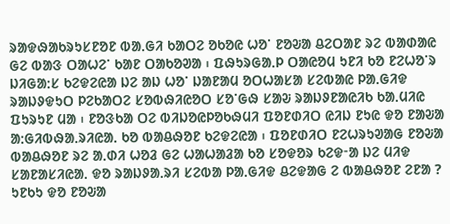ᱨᱟᱫᱷᱟᱠᱨᱩᱥᱱᱚᱱ ᱵᱟᱹᱜᱤ ᱠᱟᱛᱮ ᱚᱠᱚᱭ ᱦᱚᱸ ᱱᱚᱶᱟ ᱪᱮᱛᱟᱱ ᱨᱮ ᱵᱟᱰᱟᱭ ᱜᱮ ᱵᱟᱝ ᱛᱟᱦᱮᱸ ᱠᱟᱱ ᱛᱟᱠᱚᱣᱟ ᱾ ᱯᱷᱩᱨᱜᱟᱹᱞ ᱛᱟᱭᱚᱢ ᱩᱱᱤ ᱠᱚ ᱱᱮᱦᱚᱸᱨ ᱡᱤᱜᱟᱺᱥ ᱠᱮᱫᱮᱭᱟ ᱡᱮ ᱟᱡ ᱦᱚᱸ ᱡᱟᱱᱟᱢ ᱚᱛᱦᱟᱥᱟ ᱥᱮᱵᱟᱭ ᱞᱟᱹᱜᱤᱫ ᱨᱟᱡᱽᱫᱩᱛ ᱞᱮᱠᱟᱛᱮ ᱥᱚᱵᱷᱤᱭᱚᱛ ᱥᱚᱸᱜᱷ ᱥᱟᱶ ᱨᱟᱡᱽᱱᱟᱭᱤᱠ ᱠᱟᱹᱢᱤᱭ ᱯᱩᱨᱩᱱ ᱢᱟ ᱾ ᱱᱚᱝᱠᱟ ᱛᱮ ᱵᱤᱡᱚᱭᱞᱚᱠᱷᱢᱤ ᱯᱚᱱᱰᱤᱛ ᱭᱤᱡ ᱱᱩᱭ ᱫᱚ ᱱᱟᱶᱟ ᱟᱺᱜᱤᱵᱷᱟᱹᱨᱤᱭᱟᱹ ᱠᱚ ᱵᱟᱪᱷᱚᱱ ᱠᱮᱫᱮᱭᱟ ᱾ ᱯᱚᱱᱰᱤᱛ ᱱᱮᱦᱨᱩᱣᱟᱜ ᱱᱚᱶᱟ ᱵᱟᱪᱷᱚᱱ ᱨᱮ ᱟᱹᱰᱤ ᱦᱚᱲ ᱜᱮ ᱦᱟᱦᱟᱲᱟ ᱠᱚ ᱥᱚᱫᱚᱨ ᱠᱮᱫᱼᱟ ᱡᱮ ᱢᱤᱫ ᱥᱟᱱᱟᱥᱤᱭᱟᱹ ᱫᱚ ᱨᱟᱡᱽᱟᱹᱨᱤ ᱥᱮᱵᱟ ᱞᱟᱹᱜᱤᱫ ᱪᱮᱫᱟᱜ ᱮ ᱵᱟᱪᱷᱚᱱ ᱮᱱᱟ ? ᱩᱱᱠᱩ ᱫᱚ ᱱᱚᱶᱟ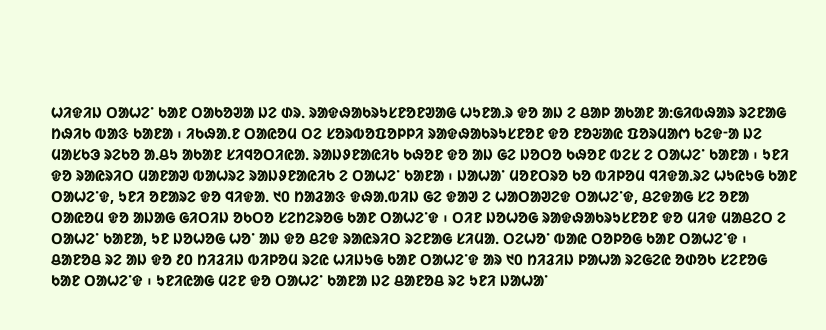ᱦᱤᱫᱤᱡ ᱛᱟᱦᱮᱸ ᱠᱟᱱ ᱛᱟᱠᱚᱣᱟ ᱡᱮ ᱰᱨᱹ ᱨᱟᱫᱷᱟᱠᱨᱩᱥᱱᱚᱱᱣᱟᱜ ᱦᱩᱱᱟᱹᱨ ᱫᱚ ᱟᱡ ᱮ ᱪᱟᱞ ᱟᱠᱟᱱ ᱟᱺᱜᱤᱵᱷᱟᱨ ᱨᱮᱱᱟᱜ ᱴᱷᱤᱠ ᱵᱟᱝ ᱠᱟᱱᱟ ᱾ ᱤᱠᱷᱟᱹᱱ ᱛᱟᱭᱚᱢ ᱛᱮ ᱥᱚᱨᱵᱚᱯᱚᱞᱞᱤ ᱨᱟᱫᱷᱟᱠᱨᱩᱥᱱᱚᱱ ᱫᱚ ᱱᱚᱶᱟᱭ ᱯᱚᱨᱢᱟᱬ ᱠᱮᱫᱼᱟ ᱡᱮ ᱢᱟᱥᱠᱳ ᱨᱮᱠᱚ ᱟᱹᱪᱩ ᱟᱠᱟᱱ ᱥᱤᱧᱚᱛᱤᱭᱟᱹ ᱨᱟᱡᱽᱱᱟᱭᱤᱠ ᱠᱷᱚᱱ ᱫᱚ ᱟᱡ ᱜᱮ ᱡᱚᱛᱚ ᱠᱷᱚᱱ ᱵᱮᱥ ᱮ ᱛᱟᱦᱮᱸ ᱠᱟᱱᱟ ᱾ ᱩᱱᱤ ᱫᱚ ᱨᱟᱭᱨᱤᱛ ᱢᱟᱱᱟᱣ ᱵᱟᱦᱨᱮ ᱨᱟᱡᱽᱱᱟᱭᱤᱠ ᱮ ᱛᱟᱦᱮᱸ ᱠᱟᱱᱟ ᱾ ᱡᱟᱦᱟᱸ ᱢᱚᱱᱛᱨᱚ ᱠᱚ ᱵᱤᱞᱚᱢ ᱧᱤᱫᱟᱹᱨᱮ ᱦᱩᱭᱩᱜ ᱠᱟᱱ ᱛᱟᱦᱮᱸᱫ, ᱩᱱᱤ ᱚᱱᱟᱨᱮ ᱫᱚ ᱧᱤᱫᱟᱹ ᱑᱐ ᱴᱟᱲᱟᱝ ᱫᱷᱟᱹᱵᱤᱡ ᱜᱮ ᱫᱟᱣ ᱮ ᱦᱟᱛᱟᱣᱮᱫ ᱛᱟᱦᱮᱸᱫ, ᱪᱮᱫᱟᱜ ᱥᱮ ᱚᱱᱟ ᱛᱟᱭᱚᱢ ᱫᱚ ᱟᱡᱟᱜ ᱜᱤᱛᱤᱡ ᱚᱠᱛᱚ ᱥᱮᱴᱮᱨᱚᱜ ᱠᱟᱱ ᱛᱟᱦᱮᱸᱫ ᱾ ᱛᱤᱱ ᱡᱚᱦᱚᱜ ᱨᱟᱫᱷᱟᱠᱨᱩᱥᱱᱚᱱ ᱫᱚ ᱢᱤᱫ ᱢᱟᱪᱮᱛ ᱮ ᱛᱟᱦᱮᱸ ᱠᱟᱱᱟ, ᱩᱱ ᱡᱚᱦᱚᱜ ᱦᱚᱸ ᱟᱡ ᱫᱚ ᱪᱮᱫ ᱨᱟᱭᱨᱤᱛ ᱨᱮᱱᱟᱜ ᱥᱤᱢᱟᱹ ᱛᱮᱦᱚᱸ ᱵᱟᱭ ᱛᱚᱞᱚᱜ ᱠᱟᱱ ᱛᱟᱦᱮᱸᱫ ᱾ ᱪᱟᱱᱚᱪ ᱨᱮ ᱟᱡ ᱫᱚ ᱒᱐ ᱴᱤᱲᱤᱡ ᱵᱤᱞᱚᱢ ᱨᱮᱭ ᱦᱤᱡᱩᱜ ᱠᱟᱱ ᱛᱟᱦᱮᱸᱫ ᱟᱨ ᱑᱐ ᱴᱤᱲᱤᱡ ᱞᱟᱦᱟ ᱨᱮᱜᱮᱭ ᱚᱰᱚᱠ ᱥᱮᱱᱚᱜ ᱠᱟᱱ ᱛᱟᱦᱮᱸᱫ ᱾ ᱩᱱᱤᱭᱟᱜ ᱢᱮᱱ ᱫᱚ ᱛᱟᱦᱮᱸ ᱠᱟᱱᱟ ᱡᱮ ᱪᱟᱱᱚᱪ ᱨᱮ ᱩᱱᱤ ᱡᱟᱦᱟᱸ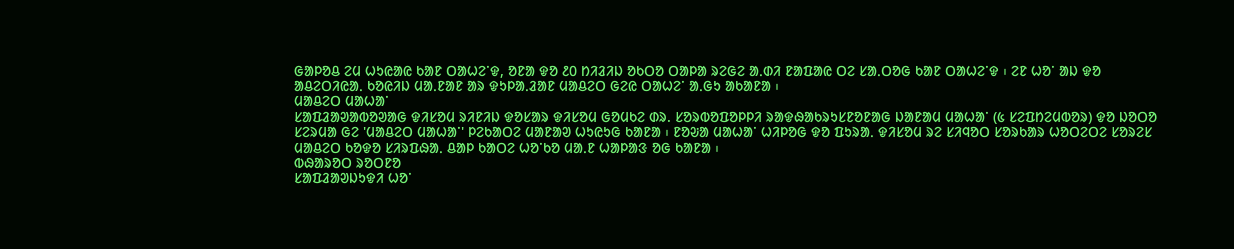ᱜᱟᱞᱚᱪ ᱮᱢ ᱦᱩᱭᱟᱭ ᱠᱟᱱ ᱛᱟᱦᱮᱸᱫ, ᱚᱱᱟ ᱫᱚ ᱒᱐ ᱴᱤᱲᱤᱡ ᱚᱠᱛᱚ ᱛᱟᱞᱟ ᱨᱮᱜᱮ ᱟᱹᱰᱤ ᱱᱟᱯᱟᱭ ᱛᱮ ᱥᱟᱹᱛᱚᱜ ᱠᱟᱱ ᱛᱟᱦᱮᱸᱫ ᱾ ᱮᱱ ᱦᱚᱸ ᱟᱡ ᱫᱚ ᱟᱪᱮᱛᱤᱭᱟᱹ ᱠᱚᱭᱤᱡ ᱢᱟᱹᱱᱟᱱ ᱟᱨ ᱫᱩᱞᱟᱹᱲᱟᱱ ᱢᱟᱪᱮᱛ ᱜᱮᱭ ᱛᱟᱦᱮᱸ ᱟᱹᱜᱩ ᱟᱠᱟᱱᱟ ᱾
ᱢᱟᱪᱮᱛ ᱢᱟᱦᱟᱸ
ᱥᱟᱯᱲᱟᱣᱟᱵᱚᱣᱟᱜ ᱫᱤᱥᱚᱢ ᱨᱤᱱᱤᱡ ᱫᱚᱥᱟᱨ ᱫᱤᱥᱚᱢ ᱜᱚᱢᱠᱮ ᱰᱨ. ᱥᱚᱨᱵᱚᱯᱚᱞᱞᱤ ᱨᱟᱫᱷᱟᱠᱨᱩᱥᱱᱚᱱᱟᱜ ᱡᱟᱱᱟᱢ ᱢᱟᱦᱟᱸ (᱕ ᱥᱮᱯᱴᱮᱢᱵᱚᱨ) ᱫᱚ ᱡᱚᱛᱚ ᱥᱮᱨᱢᱟ ᱜᱮ 'ᱢᱟᱪᱮᱛ ᱢᱟᱦᱟᱸ' ᱞᱮᱠᱟᱛᱮ ᱢᱟᱱᱟᱣ ᱦᱩᱭᱩᱜ ᱠᱟᱱᱟ ᱾ ᱱᱚᱶᱟ ᱢᱟᱦᱟᱸ ᱦᱤᱞᱚᱜ ᱫᱚ ᱯᱩᱨᱟᱹ ᱫᱤᱥᱚᱢ ᱨᱮ ᱥᱤᱧᱚᱛ ᱥᱚᱨᱠᱟᱨ ᱦᱚᱛᱮᱛᱮ ᱥᱚᱨᱮᱥ ᱢᱟᱪᱮᱛ ᱠᱚᱫᱚ ᱥᱤᱨᱯᱷᱟᱹ ᱪᱟᱞ ᱠᱟᱛᱮ ᱦᱚᱸᱠᱚ ᱢᱟᱹᱱ ᱦᱟᱞᱟᱝ ᱚᱜ ᱠᱟᱱᱟ ᱾
ᱵᱷᱟᱨᱚᱛ ᱨᱚᱛᱱᱚ
ᱥᱟᱯᱲᱟᱣᱡᱩᱫᱤ ᱦᱚᱸ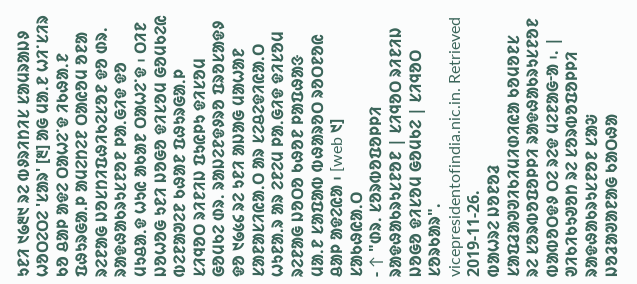ᱩᱱᱤ ᱑᱙᱓᱑ ᱨᱮ ᱵᱽᱨᱤᱴᱤᱥ ᱥᱟᱢᱨᱟᱡᱽ ᱦᱚᱛᱮᱛᱮ 'ᱥᱟᱨ' [᱓] ᱟᱜ ᱢᱟᱹᱱ ᱦᱤᱸᱥᱤᱨ ᱠᱚ ᱪᱟᱞ ᱟᱫᱮ ᱛᱟᱦᱮᱸᱫ ᱤᱠᱷᱟᱹᱱ ᱯᱷᱩᱨᱜᱟᱹᱞ ᱟᱢᱮᱴᱮᱱ ᱛᱟᱭᱚᱢ ᱚᱱᱟ ᱨᱮᱱᱟᱜ ᱡᱚᱥᱴᱤᱯᱷᱤᱠᱮᱥᱚᱱ ᱫᱚ ᱰᱨ. ᱨᱟᱫᱷᱟᱠᱨᱩᱥᱱᱚᱱ ᱞᱟᱹᱜᱤᱫ ᱫᱚ ᱢᱩᱪᱟᱹᱫ ᱦᱩᱭ ᱟᱠᱟᱱ ᱛᱟᱦᱮᱸᱫ ᱾ ᱛᱤᱱ ᱡᱚᱦᱚᱜ ᱩᱱᱤ ᱡᱚᱜᱚ ᱫᱤᱥᱚᱢ ᱜᱚᱢᱠᱮᱭ ᱵᱮᱱᱟᱣᱮᱱ ᱠᱷᱟᱱ ᱯᱷᱩᱨᱜᱟᱹᱞ ᱥᱤᱧᱚᱛ ᱨᱤᱱᱤᱡ ᱯᱩᱭᱞᱩ ᱫᱤᱥᱚᱢ ᱜᱚᱢᱠᱮ ᱰᱨ. ᱨᱟᱡᱮᱱᱫᱽᱨᱚ ᱯᱨᱚᱥᱟᱫᱽ ᱫᱚ ᱑᱙᱕᱔ ᱨᱮ ᱩᱱᱤ ᱟᱡᱟᱜ ᱢᱟᱦᱟᱱ ᱥᱟᱱᱟᱥᱤᱭᱟᱹᱛ ᱟᱨ ᱥᱮᱪᱮᱫᱤᱭᱟᱹᱛ ᱦᱩᱱᱟᱹᱨ ᱟᱨ ᱮᱱᱮᱢ ᱞᱟᱹᱜᱤᱫ ᱫᱤᱥᱚᱢ ᱨᱮᱱᱟᱜ ᱡᱚᱛᱚ ᱠᱷᱚᱱ ᱞᱟᱯᱷᱟᱝ ᱢᱟᱹᱱ ᱥᱟᱯᱟᱵ ᱵᱷᱟᱨᱚᱛ ᱨᱚᱛᱱᱚᱭ ᱪᱟᱞ ᱟᱫᱮᱭᱟ ᱾ [web ᱑]
ᱥᱟᱠᱷᱭᱟᱹᱛ
- ↑ "ᱰᱨᱹ ᱥᱚᱨᱵᱚᱯᱚᱞᱞᱤ ᱨᱟᱫᱷᱟᱠᱨᱩᱥᱱᱚᱱ | ᱥᱤᱧᱚᱛ ᱨᱤᱱᱤᱡ ᱡᱚᱜᱚ ᱫᱤᱥᱚᱢ ᱜᱚᱢᱠᱮ | ᱥᱤᱧᱚᱛ ᱥᱚᱨᱠᱟᱨ". vicepresidentofindia.nic.in. Retrieved 2019-11-26.
ᱵᱟᱦᱨᱮ ᱡᱚᱱᱚᱲ
ᱥᱟᱯᱲᱟᱣᱣᱤᱠᱤᱢᱤᱰᱤᱭᱟ ᱠᱚᱢᱚᱱᱥ ᱨᱮ ᱥᱚᱨᱵᱚᱯᱚᱞᱞᱤ ᱨᱟᱫᱷᱟᱠᱨᱩᱥᱱᱚᱱ ᱵᱟᱵᱚᱛᱫᱽ ᱛᱮ ᱨᱮᱫ ᱢᱮᱱᱟᱜᱼᱟ ᱾. |
ᱣᱤᱠᱤᱠᱩᱣᱚᱴ ᱨᱮ ᱥᱚᱨᱵᱚᱯᱚᱞᱞᱤ ᱨᱟᱫᱷᱟᱠᱨᱩᱥᱱᱚᱱ ᱥᱟᱶ ᱡᱚᱲᱟᱣᱟᱱᱟᱜ ᱠᱟᱛᱷᱟ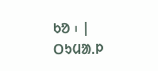ᱠᱚ ᱾ |
ᱛᱩᱢᱟᱹᱞ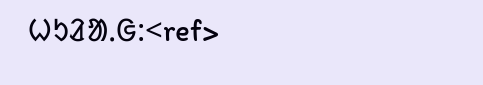ᱦᱩᱲᱟᱹᱜ:<ref>